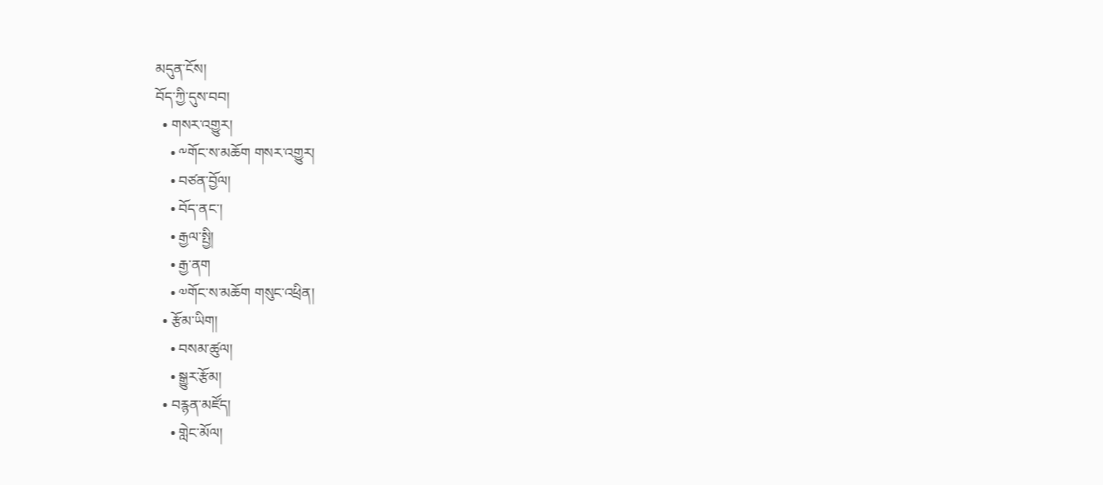མདུན་ངོས།
བོད་ཀྱི་དུས་བབ།
  • གསར་འགྱུར།
    • ༸གོང་ས་མཆོག གསར་འགྱུར།
    • བཙན་བྱོལ།
    • བོད་ནང་།
    • རྒྱལ་སྤྱི།
    • རྒྱ་ནག
    • ༧གོང་ས་མཆོག གསུང་འཕྲིན།
  • རྩོམ་ཡིག།
    • བསམ་ཚུལ།
    • སྒྱུར་རྩོམ།
  • བརྙན་མཛོད།
    • གླེང་མོལ།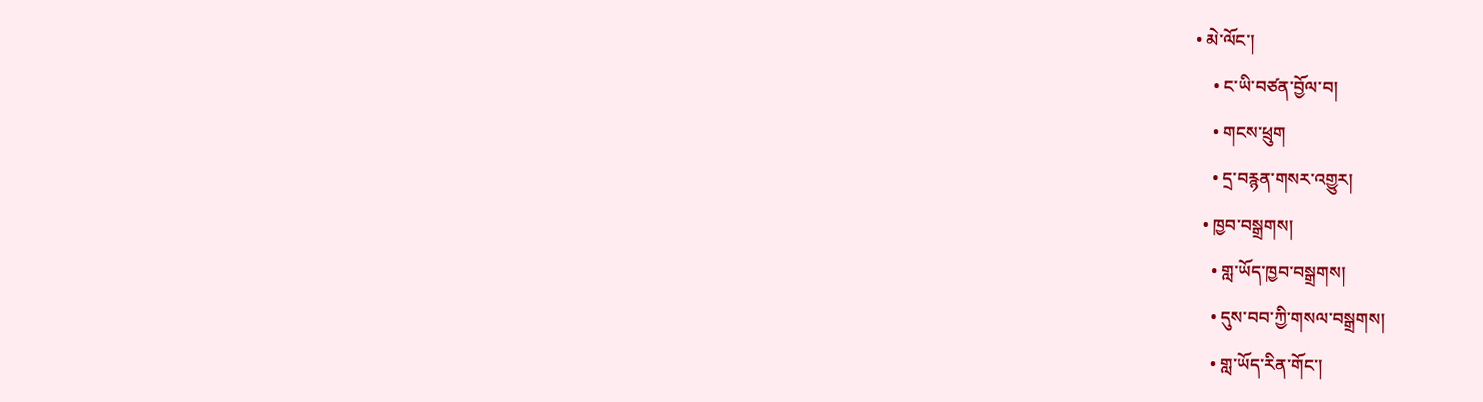• མེ་ལོང་།
    • ང་ཡི་བཙན་བྱོལ་བ།
    • གངས་ཕྲུག
    • དྲ་བརྙན་གསར་འགྱུར།
  • ཁྱབ་བསྒྲགས།
    • གླ་ཡོད་ཁྱབ་བསྒྲགས།
    • དུས་བབ་ཀྱི་གསལ་བསྒྲགས།
    • གླ་ཡོད་རིན་གོང་།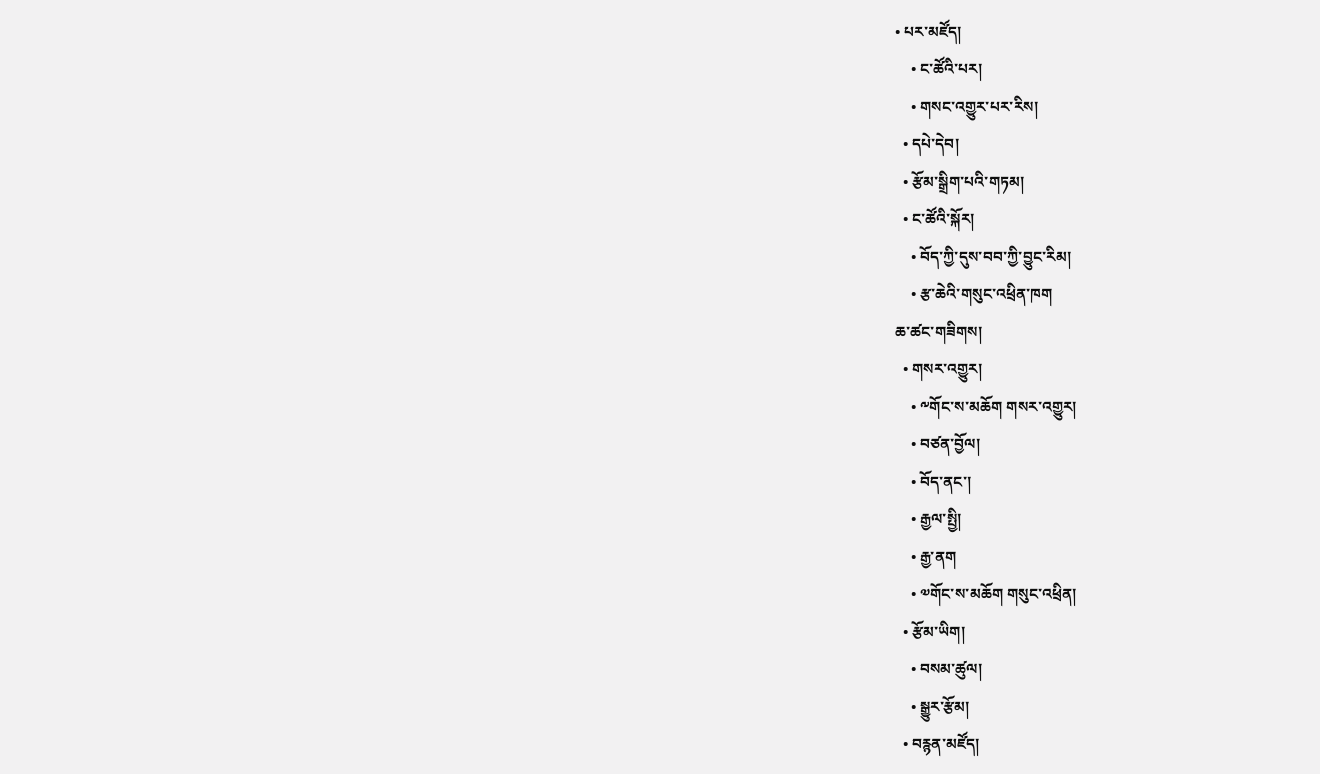• པར་མཛོད།
    • ང་ཚོའི་པར།
    • གསང་འགྱུར་པར་རིས།
  • དཔེ་དེབ།
  • རྩོམ་སྒྲིག་པའི་གཏམ།
  • ང་ཚོའི་སྐོར།
    • བོད་ཀྱི་དུས་བབ་ཀྱི་བྱུང་རིམ།
    • རྩ་ཆེའི་གསུང་འཕྲིན་ཁག
ཆ་ཚང་གཟིགས།
  • གསར་འགྱུར།
    • ༸གོང་ས་མཆོག གསར་འགྱུར།
    • བཙན་བྱོལ།
    • བོད་ནང་།
    • རྒྱལ་སྤྱི།
    • རྒྱ་ནག
    • ༧གོང་ས་མཆོག གསུང་འཕྲིན།
  • རྩོམ་ཡིག།
    • བསམ་ཚུལ།
    • སྒྱུར་རྩོམ།
  • བརྙན་མཛོད།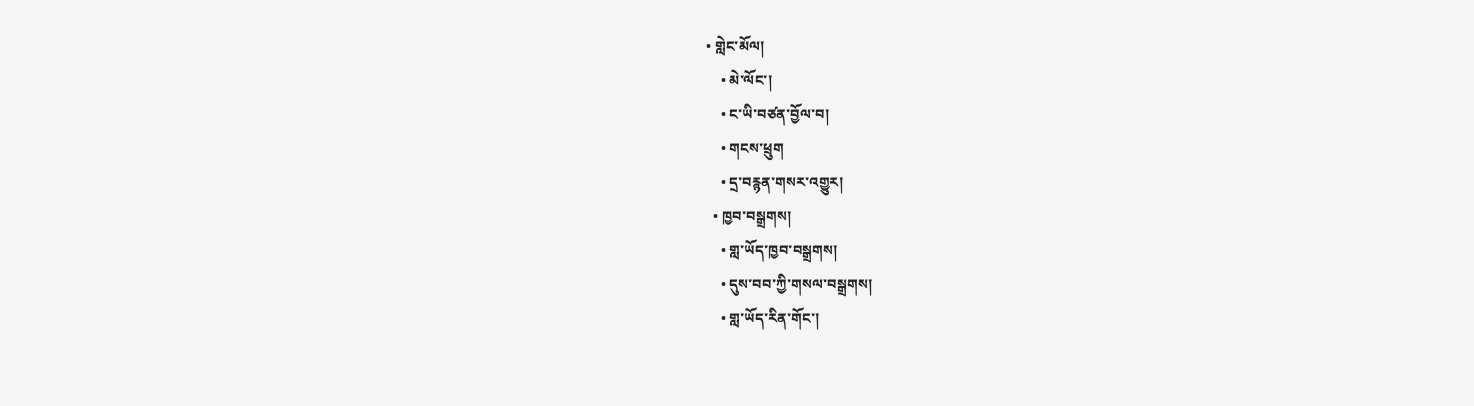• གླེང་མོལ།
    • མེ་ལོང་།
    • ང་ཡི་བཙན་བྱོལ་བ།
    • གངས་ཕྲུག
    • དྲ་བརྙན་གསར་འགྱུར།
  • ཁྱབ་བསྒྲགས།
    • གླ་ཡོད་ཁྱབ་བསྒྲགས།
    • དུས་བབ་ཀྱི་གསལ་བསྒྲགས།
    • གླ་ཡོད་རིན་གོང་།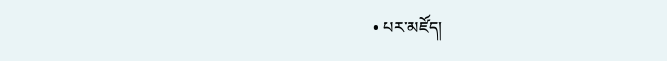• པར་མཛོད།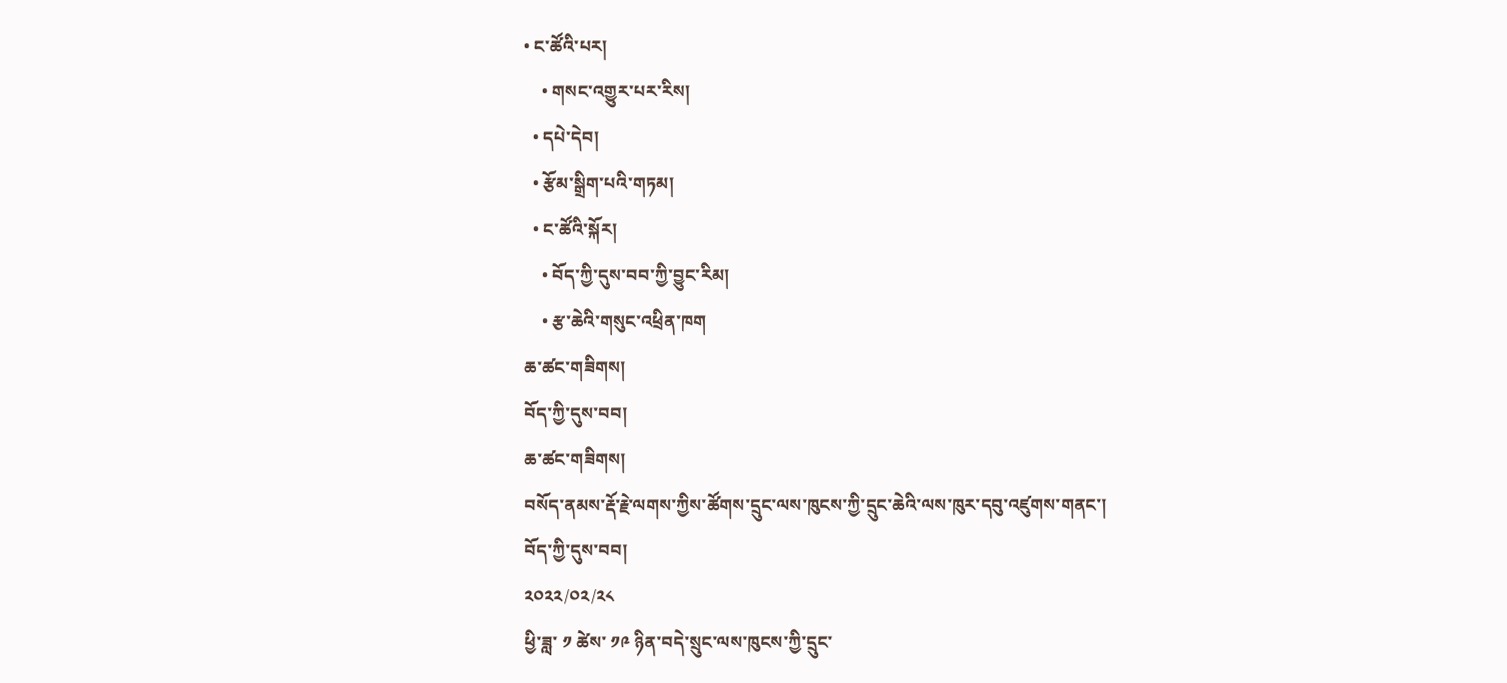• ང་ཚོའི་པར།
    • གསང་འགྱུར་པར་རིས།
  • དཔེ་དེབ།
  • རྩོམ་སྒྲིག་པའི་གཏམ།
  • ང་ཚོའི་སྐོར།
    • བོད་ཀྱི་དུས་བབ་ཀྱི་བྱུང་རིམ།
    • རྩ་ཆེའི་གསུང་འཕྲིན་ཁག
ཆ་ཚང་གཟིགས།
བོད་ཀྱི་དུས་བབ།
ཆ་ཚང་གཟིགས།
བསོད་ནམས་རྡོ་རྗེ་ལགས་ཀྱིས་ཚོགས་དྲུང་ལས་ཁུངས་ཀྱི་དྲུང་ཆེའི་ལས་ཁུར་དབུ་འཛུགས་གནང་།
བོད་ཀྱི་དུས་བབ།
༢༠༢༢/༠༢/༢༨
ཕྱི་ཟླ་ ༡ ཚེས་ ༡༩ ཉིན་བདེ་སྲུང་ལས་ཁུངས་ཀྱི་དྲུང་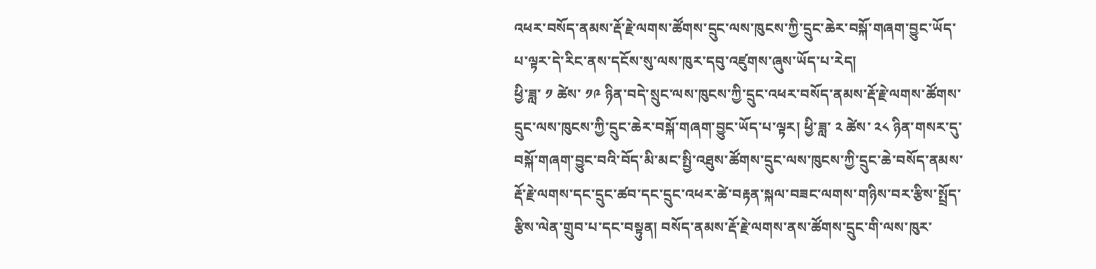འཕར་བསོད་ནམས་རྡོ་རྗེ་ལགས་ཚོགས་དྲུང་ལས་ཁུངས་ཀྱི་དྲུང་ཆེར་བསྐོ་གཞག་བྱུང་ཡོད་པ་ལྟར་དེ་རིང་ནས་དངོས་སུ་ལས་ཁུར་དབུ་འཛུགས་ཞུས་ཡོད་པ་རེད།
ཕྱི་ཟླ་ ༡ ཚེས་ ༡༩ ཉིན་བདེ་སྲུང་ལས་ཁུངས་ཀྱི་དྲུང་འཕར་བསོད་ནམས་རྡོ་རྗེ་ལགས་ཚོགས་དྲུང་ལས་ཁུངས་ཀྱི་དྲུང་ཆེར་བསྐོ་གཞག་བྱུང་ཡོད་པ་ལྟར། ཕྱི་ཟླ་ ༢ ཚེས་ ༢༨ ཉིན་གསར་དུ་བསྐོ་གཞག་བྱུང་བའི་བོད་མི་མང་སྤྱི་འཐུས་ཚོགས་དྲུང་ལས་ཁུངས་ཀྱི་དྲུང་ཆེ་བསོད་ནམས་རྡོ་རྗེ་ལགས་དང་དྲུང་ཚབ་དང་དྲུང་འཕར་ཚེ་བརྟན་སྐལ་བཟང་ལགས་གཉིས་བར་རྩིས་སྤྲོད་རྩིས་ལེན་གྲུབ་པ་དང་བསྟུན། བསོད་ནམས་རྡོ་རྗེ་ལགས་ནས་ཚོགས་དྲུང་གི་ལས་ཁུར་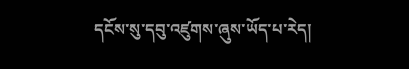དངོས་སུ་དབུ་འཛུགས་ཞུས་ཡོད་པ་རེད།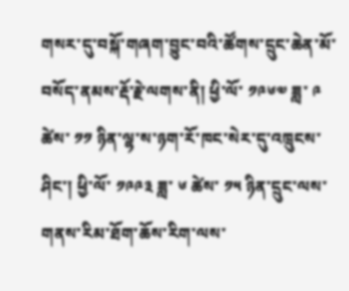གསར་དུ་བསྐོ་གཞག་བྱུང་བའི་ཚོགས་དྲུང་ཆེན་མོ་བསོད་ནམས་རྡོ་རྗེ་ལགས་ནི། ཕྱི་ལོ་ ༡༩༦༧ ཟླ་ ༩ ཚེས་ ༡༡ ཉིན་ལྷ་ས་ཉག་རོ་ཁང་སེར་དུ་འཁྲུངས་ཤིང་། ཕྱི་ལོ་ ༡༩༩༣ ཟླ་ ༦ ཚེས་ ༡༥ ཉིན་དྲུང་ལས་གནས་རིམ་ཐོག་ཆོས་རིག་ལས་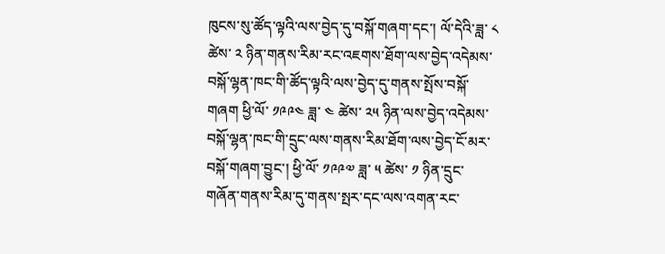ཁུངས་སུ་ཚོད་ལྟའི་ལས་བྱེད་དུ་བསྐོ་གཞག་དང་། ལོ་དེའི་ཟླ་ ༨ ཚེས་ ༢ ཉིན་གནས་རིམ་རང་འཇགས་ཐོག་ལས་བྱེད་འདེམས་བསྐོ་ལྷན་ཁང་གི་ཚོད་ལྟའི་ལས་བྱེད་དུ་གནས་སྤོས་བསྐོ་གཞག ཕྱི་ལོ་ ༡༩༩༤ ཟླ་ ༤ ཚེས་ ༢༥ ཉིན་ལས་བྱེད་འདེམས་བསྐོ་ལྷན་ཁང་གི་དྲུང་ལས་གནས་རིམ་ཐོག་ལས་བྱེད་ངོ་མར་བསྐོ་གཞག་བྱུང་། ཕྱི་ལོ་ ༡༩༩༧ ཟླ་ ༥ ཚེས་ ༡ ཉིན་དྲུང་གཞོན་གནས་རིམ་དུ་གནས་སྤར་དང་ལས་འགན་རང་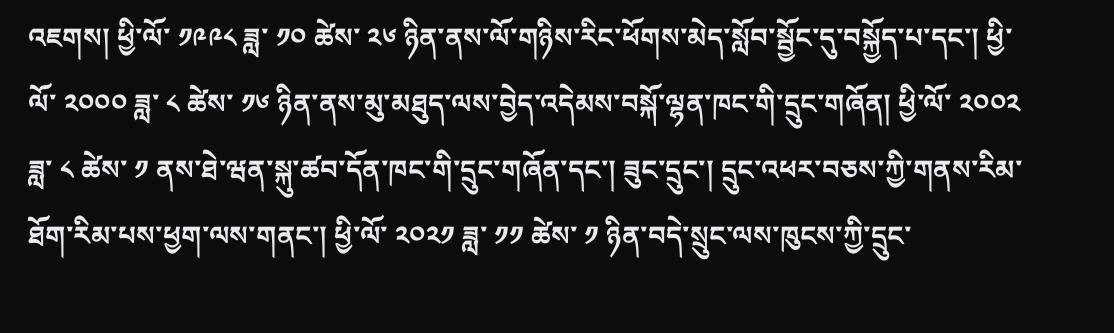འཇགས། ཕྱི་ལོ་ ༡༩༩༨ ཟླ་ ༡༠ ཚེས་ ༢༦ ཉིན་ནས་ལོ་གཉིས་རིང་ཕོགས་མེད་སློབ་སྦྱོང་དུ་བསྐྱོད་པ་དང་། ཕྱི་ལོ་ ༢༠༠༠ ཟླ་ ༨ ཚེས་ ༡༦ ཉིན་ནས་མུ་མཐུད་ལས་བྱེད་འདེམས་བསྐོ་ལྷན་ཁང་གི་དྲུང་གཞོན། ཕྱི་ལོ་ ༢༠༠༢ ཟླ་ ༨ ཚེས་ ༡ ནས་ཐེ་ཝན་སྐུ་ཚབ་དོན་ཁང་གི་དྲུང་གཞོན་དང་། ཟུང་དྲུང་། དྲུང་འཕར་བཅས་ཀྱི་གནས་རིམ་ཐོག་རིམ་པས་ཕྱག་ལས་གནང་། ཕྱི་ལོ་ ༢༠༢༡ ཟླ་ ༡༡ ཚེས་ ༡ ཉིན་བདེ་སྲུང་ལས་ཁུངས་ཀྱི་དྲུང་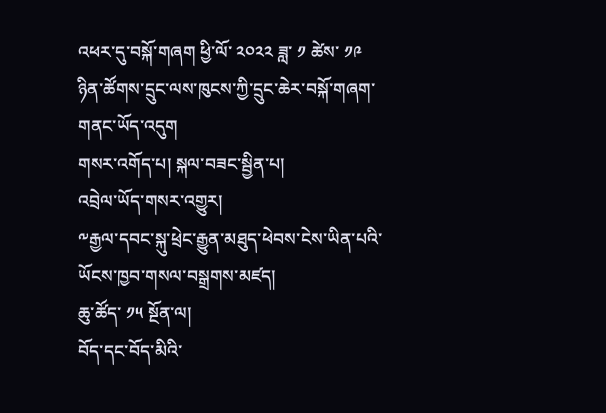འཕར་དུ་བསྐོ་གཞག ཕྱི་ལོ་ ༢༠༢༢ ཟླ་ ༡ ཚེས་ ༡༩ ཉིན་ཚོགས་དྲུང་ལས་ཁུངས་ཀྱི་དྲུང་ཆེར་བསྐོ་གཞག་གནང་ཡོད་འདུག
གསར་འགོད་པ། སྐལ་བཟང་སྦྱིན་པ།
འབྲེལ་ཡོད་གསར་འགྱུར།
༸རྒྱལ་དབང་སྐུ་ཕྲེང་རྒྱུན་མཐུད་ཕེབས་ངེས་ཡིན་པའི་ཡོངས་ཁྱབ་གསལ་བསྒྲགས་མཛད།
ཆུ་ཚོད་ ༡༥ སྔོན་ལ།
བོད་དང་བོད་མིའི་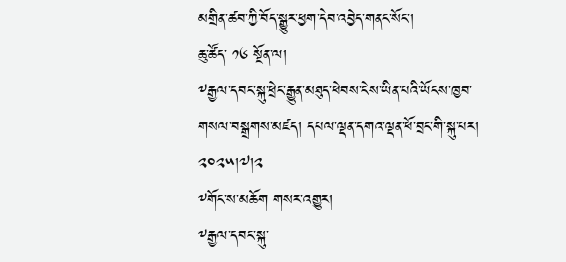མགྲིན་ཚབ་ཀྱི་བོད་སྒྱུར་ཕྱག་དེབ་འབྱེད་གནང་སོང་།
ཆུ་ཚོད་ ༡༦ སྔོན་ལ།
༸རྒྱལ་དབང་སྐུ་ཕྲེང་རྒྱུན་མཐུད་ཕེབས་ངེས་ཡིན་པའི་ཡོངས་ཁྱབ་གསལ་བསྒྲགས་མཛད། དཔལ་ལྡན་དགའ་ལྡན་ཕོ་བྲང་གི་སྐུ་པར། ༢༠༢༥།༧།༢
༸གོང་ས་མཆོག གསར་འགྱུར།
༸རྒྱལ་དབང་སྐུ་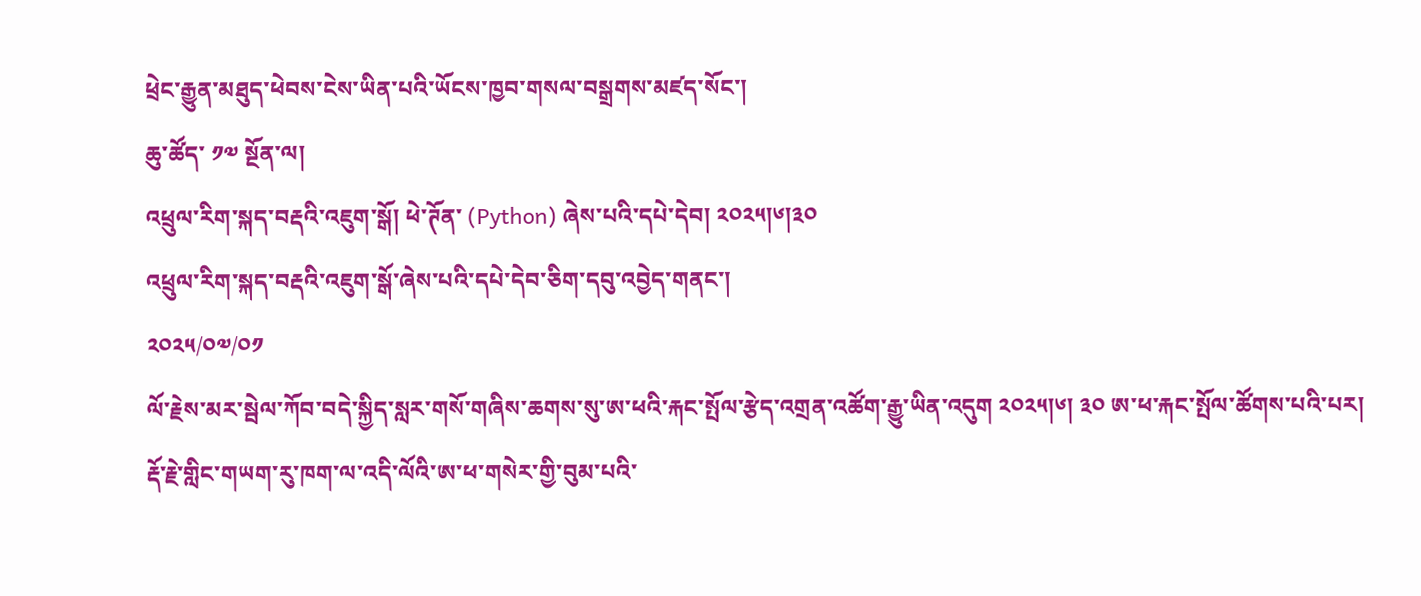ཕྲེང་རྒྱུན་མཐུད་ཕེབས་ངེས་ཡིན་པའི་ཡོངས་ཁྱབ་གསལ་བསྒྲགས་མཛད་སོང་།
ཆུ་ཚོད་ ༡༧ སྔོན་ལ།
འཕྲུལ་རིག་སྐད་བརྡའི་འཇུག་སྒོ། ཕེ་ཊོན་ (Python) ཞེས་པའི་དཔེ་དེབ། ༢༠༢༥།༦།༣༠
འཕྲུལ་རིག་སྐད་བརྡའི་འཇུག་སྒོ་ཞེས་པའི་དཔེ་དེབ་ཅིག་དབུ་འབྱེད་གནང་།
༢༠༢༥/༠༧/༠༡
ལོ་རྗེས་མར་སྦེལ་ཀོབ་བདེ་སྐྱིད་སླར་གསོ་གཞིས་ཆགས་སུ་ཨ་ཕའི་རྐང་སྤོལ་རྩེད་འགྲན་འཚོག་རྒྱུ་ཡིན་འདུག ༢༠༢༥།༦། ༣༠ ཨ་ཕ་རྐང་སྤོལ་ཚོགས་པའི་པར།
རྡོ་རྗེ་གླིང་གཡག་རུ་ཁག་ལ་འདི་ལོའི་ཨ་ཕ་གསེར་གྱི་བུམ་པའི་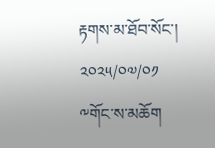རྟགས་མ་ཐོབ་སོང་།
༢༠༢༥/༠༧/༠༡
༸གོང་ས་མཆོག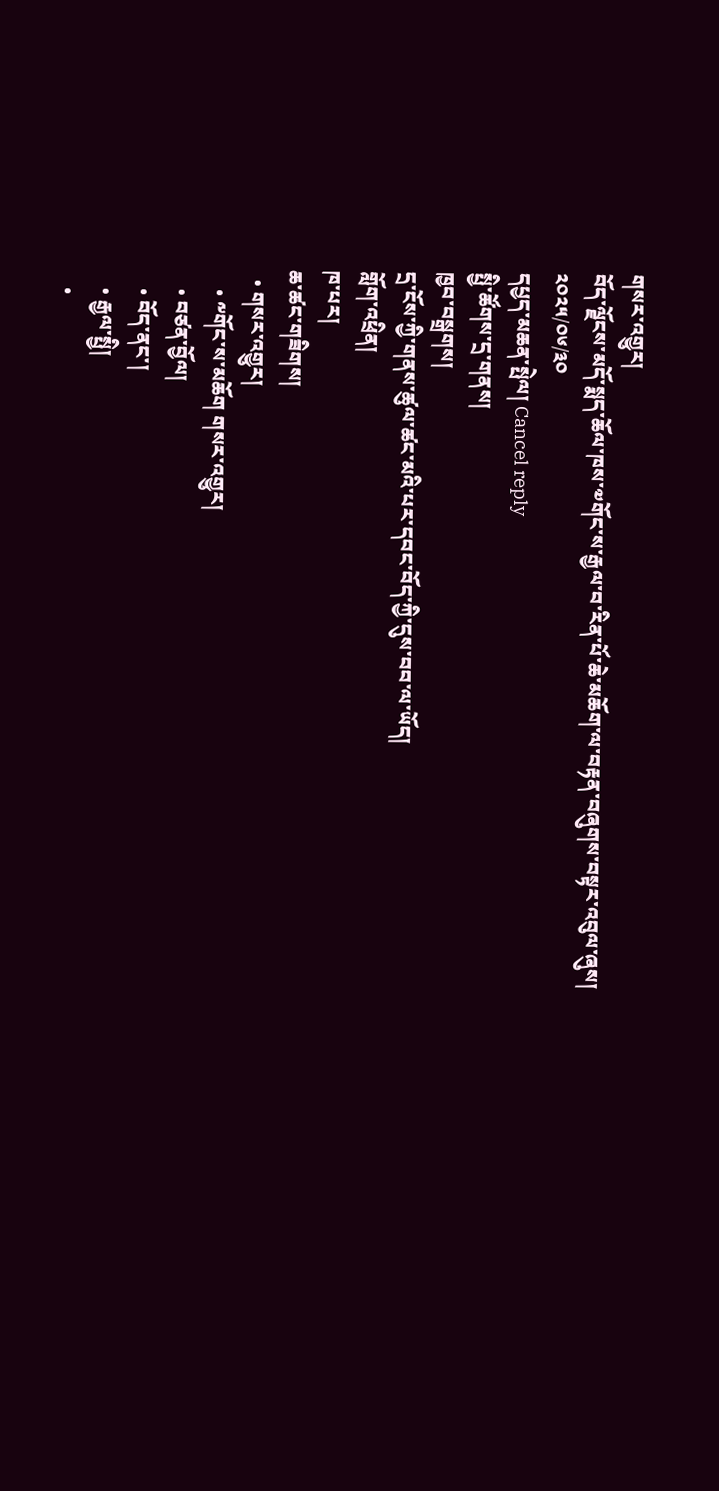གསར་འགྱུར།
བོད་ལྗོངས་མདོ་སྨད་ཆོལ་ཁས་༧གོང་ས་རྒྱལ་བ་རིན་པོ་ཆེ་མཆོག་ལ་བརྟན་བཞུགས་བསྟར་འབུལ་ཞུས།
༢༠༢༥/༠༦/༣༠
དཔྱད་མཆན་སྤེལ། Cancel reply
སྤྱི་ཚོགས་དྲ་གནས།
ཁྱབ་བསྒྲགས།
དྲ་ངོས་ཀྱི་གནས་ཚུལ་ཚང་མའི་པར་དབང་བོད་ཀྱི་དུས་བབ་ལ་ཡོད།
གློག་འཕྲིན།
ཁ་པར།
ཆ་ཚང་གཟིགས།
  • གསར་འགྱུར།
    • ༸གོང་ས་མཆོག གསར་འགྱུར།
    • བཙན་བྱོལ།
    • བོད་ནང་།
    • རྒྱལ་སྤྱི།
    •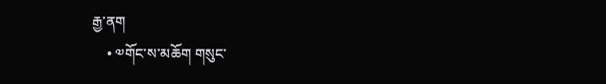རྒྱ་ནག
    • ༧གོང་ས་མཆོག གསུང་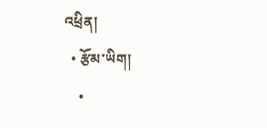འཕྲིན།
  • རྩོམ་ཡིག།
    •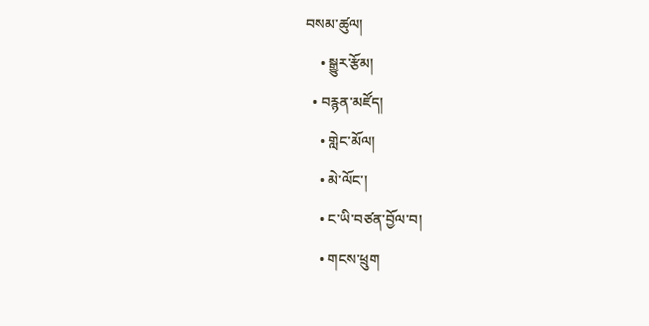བསམ་ཚུལ།
    • སྒྱུར་རྩོམ།
  • བརྙན་མཛོད།
    • གླེང་མོལ།
    • མེ་ལོང་།
    • ང་ཡི་བཙན་བྱོལ་བ།
    • གངས་ཕྲུག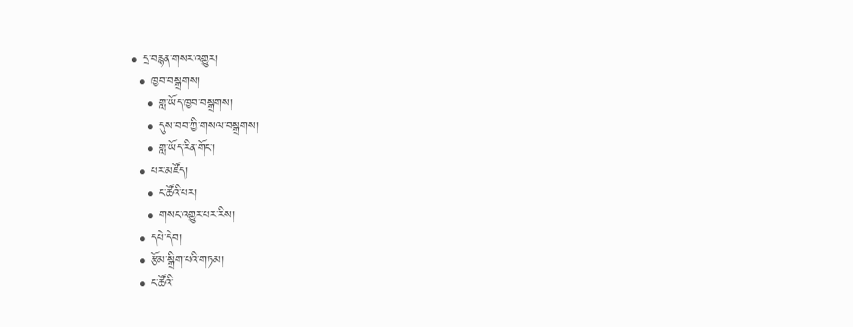• དྲ་བརྙན་གསར་འགྱུར།
  • ཁྱབ་བསྒྲགས།
    • གླ་ཡོད་ཁྱབ་བསྒྲགས།
    • དུས་བབ་ཀྱི་གསལ་བསྒྲགས།
    • གླ་ཡོད་རིན་གོང་།
  • པར་མཛོད།
    • ང་ཚོའི་པར།
    • གསང་འགྱུར་པར་རིས།
  • དཔེ་དེབ།
  • རྩོམ་སྒྲིག་པའི་གཏམ།
  • ང་ཚོའི་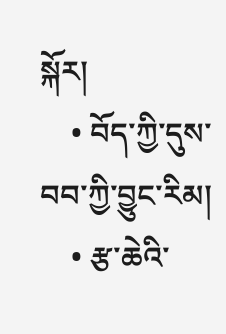སྐོར།
    • བོད་ཀྱི་དུས་བབ་ཀྱི་བྱུང་རིམ།
    • རྩ་ཆེའི་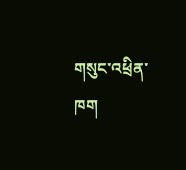གསུང་འཕྲིན་ཁག